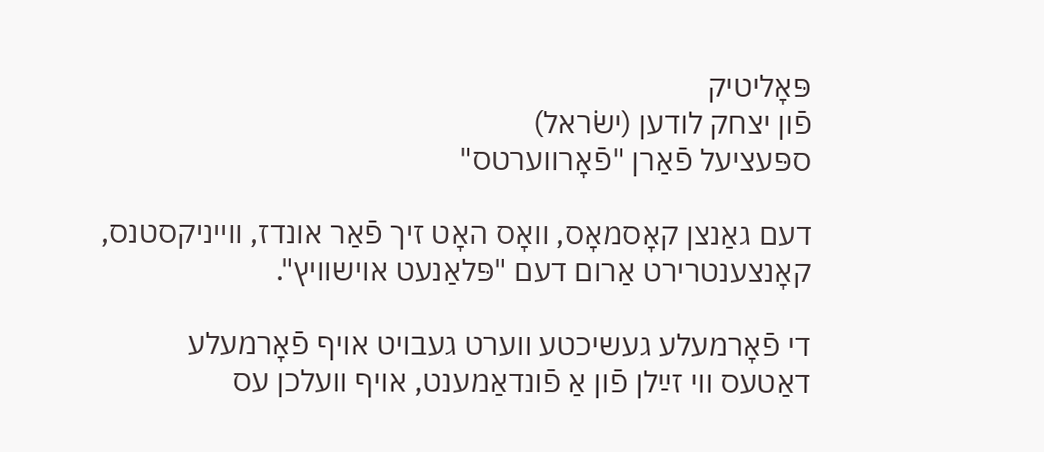פּאָליטיק
פֿון יצחק לודען (ישׂראל)
ספּעציעל פֿאַרן "פֿאָרװערטס"

דעם גאַנצן קאָסמאָס, וואָס האָט זיך פֿאַר אונדז, ווייניקסטנס, קאָנצענטרירט אַרום דעם "פּלאַנעט אוישוויץ".

די פֿאָרמעלע געשיכטע ווערט געבויט אויף פֿאָרמעלע דאַטעס ווי זײַלן פֿון אַ פֿונדאַמענט, אויף וועלכן עס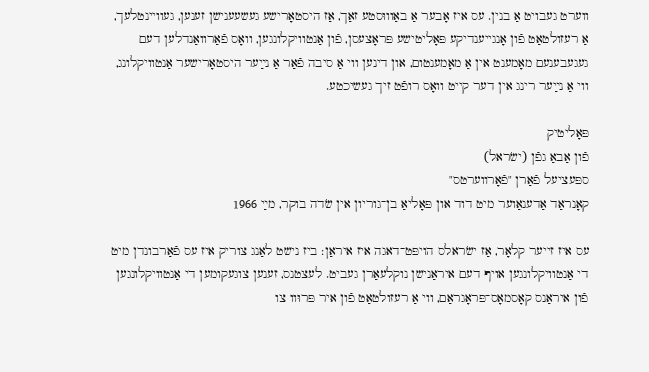ווערט געבויט אַ בנין. עס איז אָבער אַ באַוווּסטע זאַך, אַז היסטאָרישע געשעענישן זענען, געוויינטלעך, אַ רעזולטאַט פֿון אָנגייענדיקע פּאָליטישע פּראָצעסן, פֿון אַנטוויקלונגען, וואָס פֿאַרוואַנדלען דעם געגעבענעם מאָמענט אין אַ מאָמענטום, און דינען ווי אַ סיבה פֿאַר אַ נײַער היסטאָרישער אַנטוויקלונג, ווי אַ נײַער רינג אין דער קייט וואָס רופֿט זיך געשיכטע.

פּאָליטיק
פֿון אַבאַ גפֿן (ישׂראל)
ספּעציעל פֿאַרן "פֿאָרװערטס"
קאָנראַד אַדענאַוער מיט דוד און פּאָליאַ בן־גוריון אין שׂדה בוקר, מײַ 1966

עס איז זייער קלאָר, אַז ישׂראלס הויפּט־דאגה איז איראַן: ביז נישט לאַנג צוריק איז עס פֿאַרבונדן מיט די אַנטוויקלונגען אויף דעם איראַנישן נוקלעאַרן געביט. לעצטנס, זענען צוגעקומען די אַנטוויקלונגען פֿון איראַנס קאָסמאָס־פּראָגראַם, ווי אַ רעזולטאַט פֿון איר פּרוּוו צו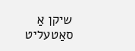שיקן אַ סאַטעליט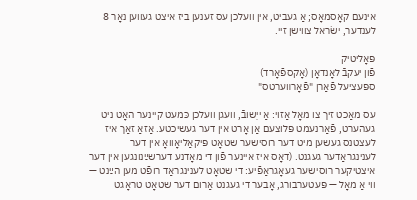אינעם קאָסמאָס; אַ געביט, אין וועלכן עס זענען ביז איצט געווען נאָר 8 לענדער, ישׂראל צווישן זיי.

פּאָליטיק
פֿון יעקבֿ לאָנדאָן (אָקספֿאָרד)
ספּעציעל פֿאַרן "פֿאָרװערטס"

עס מאַכט זיך צו מאָל אַזוי: אַ ייִשובֿ, וועגן וועלכן כּמעט קיינער האָט ניט געהערט, פֿאַרנעמט פּלוצעם אַן אָרט אין דער געשיכטע. אַזאַ זאַך איז לעצטנס געשען מיט דער רוסישער שטאָט פּיקאַליאָוואָ אין דער לענינגראַדער געגנט. (דאָס איז איינער פֿון די מאָדנע דערשײַנונגען אין דער איצטיקער רוסישער געאָגראַפֿיע: די שטאָט לענינגראַד רופֿט מען הײַנט — ווי אַ מאָל — פּעטערבורג, אָבער די געגנט אַרום דער שטאָט טראָגט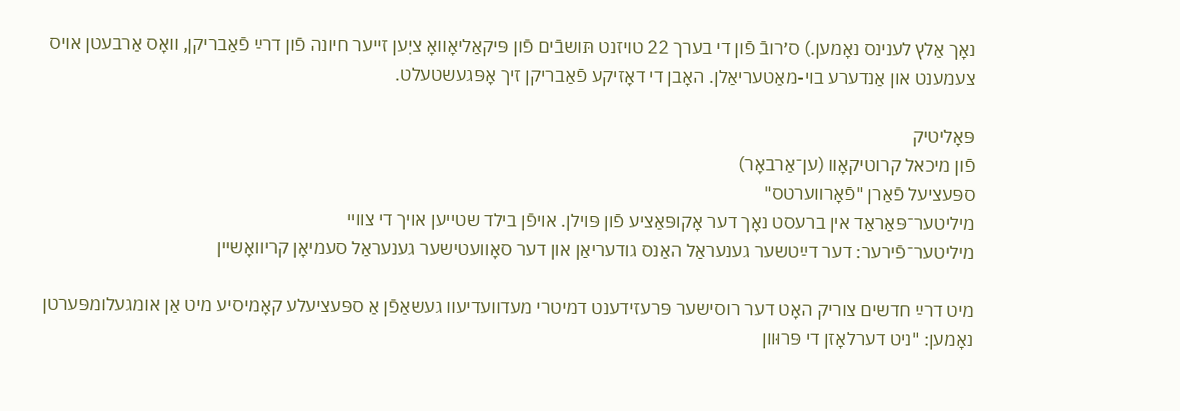נאָך אַלץ לענינס נאָמען.) ס׳רובֿ פֿון די בערך 22 טויזנט תּושבֿים פֿון פּיקאַליאָוואָ ציִען זייער חיונה פֿון דרײַ פֿאַבריקן, וואָס אַרבעטן אויס צעמענט און אַנדערע בוי-מאַטעריאַלן. האָבן די דאָזיקע פֿאַבריקן זיך אָפּגעשטעלט.

פּאָליטיק
פֿון מיכאל קרוטיקאָוו (ען־אַרבאָר)
ספּעציעל פֿאַרן "פֿאָרװערטס"
מיליטער־פּאַראַד אין ברעסט נאָך דער אָקופּאַציע פֿון פּוילן. אויפֿן בילד שטייען אויך די צוויי
מיליטער־פֿירער: דער דײַטשער גענעראַל האַנס גודעריאַן און דער סאָוועטישער גענעראַל סעמיאָן קריוואָשיין

מיט דרײַ חדשים צוריק האָט דער רוסישער פּרעזידענט דמיטרי מעדוועדיעוו געשאַפֿן אַ ספּעציעלע קאָמיסיע מיט אַן אומגעלומפּערטן נאָמען: "ניט דערלאָזן די פּרוּוון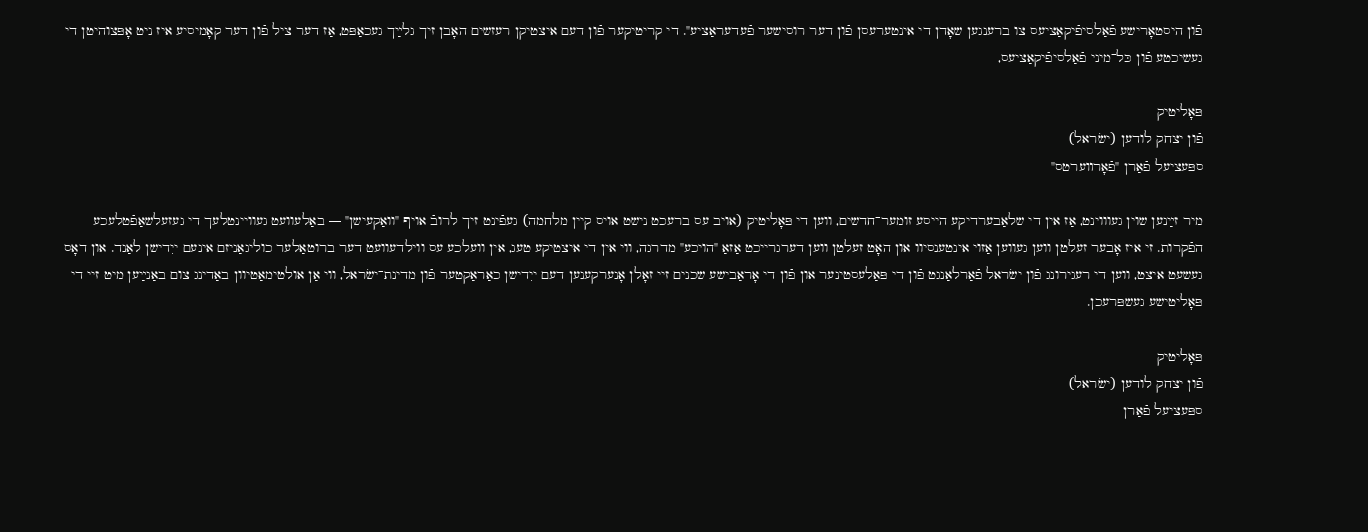פֿון היסטאָרישע פֿאַלסיפֿיקאַציעס צו ברענגען שאָדן די אינטערעסן פֿון דער רוסישער פֿעדעראַציע". די קריטיקער פֿון דעם איצטיקן רעזשים האָבן זיך גלײַך געכאַפּט, אַז דער ציל פֿון דער קאָמיסיע איז ניט אָפּצוהיטן די געשיכטע פֿון כּל־מיני פֿאַלסיפֿיקאַציעס,

פּאָליטיק
פֿון יצחק לודען (ישׂראל)
ספּעציעל פֿאַרן "פֿאָרװערטס"

מיר זײַנען שוין געוווינט, אַז אין די שלאַבערדיקע הייסע זומער־חדשים, ווען די פּאָליטיק (אויב עס ברעכט נישט אויס קיין מלחמה) געפֿינט זיך לרובֿ אויף "וואַקעישן" — באַלעוועט געוויינטלעך די געזעלשאַפֿטלעכע הפֿקרות. זי איז אָבער זעלטן ווען געווען אַזוי אינטענסיוו און האָט זעלטן ווען דערגרייכט אַזאַ "הויכע" מדרגה, ווי אין די איצטיקע טעג, אין וועלכע עס ווילדעוועט דער ברוטאַלער כוליגאַניזם אינעם ייִדישן לאַנד. און דאָס געשעט איצט, ווען די רעגירונג פֿון ישׂראל פֿאַרלאַנגט פֿון די פּאַלעסטינער און פֿון די אָראַבישע שכנים זיי זאָלן אָנערקענען דעם ייִדישן כאַראַקטער פֿון מדינת־ישׂראל, ווי אַן אולטימאַטיוון באַדינג צום באַנײַען מיט זיי די פּאָליטישע געשפּרעכן.

פּאָליטיק
פֿון יצחק לודען (ישׂראל)
ספּעציעל פֿאַרן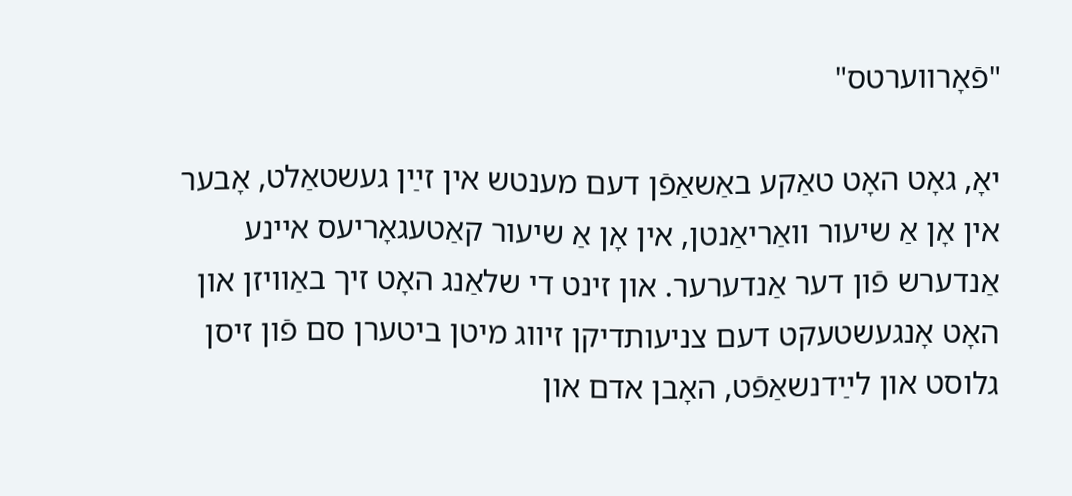"פֿאָרװערטס"

יאָ, גאָט האָט טאַקע באַשאַפֿן דעם מענטש אין זײַן געשטאַלט, אָבער אין אָן אַ שיעור וואַריאַנטן, אין אָן אַ שיעור קאַטעגאָריעס איינע אַנדערש פֿון דער אַנדערער. און זינט די שלאַנג האָט זיך באַוויזן און האָט אָנגעשטעקט דעם צניעותדיקן זיווג מיטן ביטערן סם פֿון זיסן גלוסט און לײַדנשאַפֿט, האָבן אדם און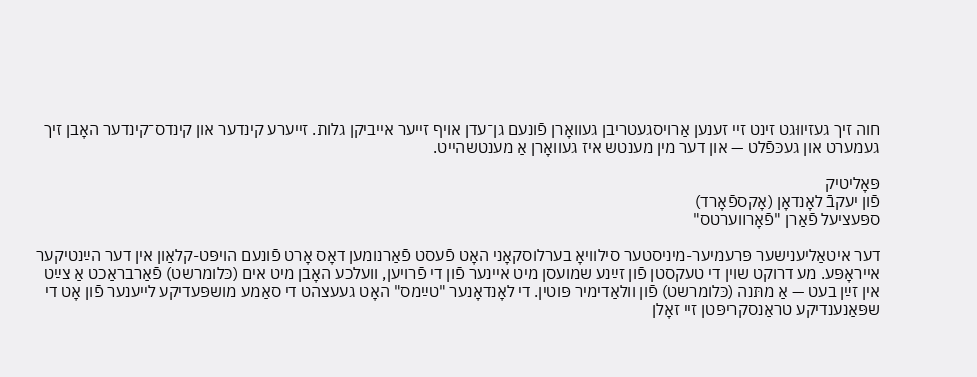חוה זיך געזיווּגט זינט זיי זענען אַרויסגעטריבן געוואָרן פֿונעם גן־עדן אויף זייער אייביקן גלות. זייערע קינדער און קינדס־קינדער האָבן זיך געמערט און געכּפֿלט — און דער מין מענטש איז געוואָרן אַ מענטשהייט.

פּאָליטיק
פֿון יעקבֿ לאָנדאָן (אָקספֿאָרד)
ספּעציעל פֿאַרן "פֿאָרװערטס"

דער איטאַליענישער פּרעמיער-מיניסטער סילוויאָ בערלוסקאָני האָט פֿעסט פֿאַרנומען דאָס אָרט פֿונעם הויפּט-קלאַון אין דער הײַנטיקער אייראָפּע. מע דרוקט שוין די טעקסטן פֿון זײַנע שמועסן מיט איינער פֿון די פֿרויען, וועלכע האָבן מיט אים (כּלומרשט) פֿאַרבראַכט אַ צײַט אין זײַן בעט — אַ מתּנה (כּלומרשט) פֿון וולאַדימיר פּוטין. די לאָנדאָנער "טײַמס" האָט געעצהט די סאַמע מושפּעדיקע לייענער פֿון אָט די שפּאַנענדיקע טראַנסקריפּטן זיי זאָלן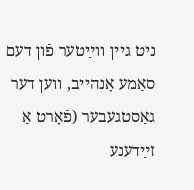ניט גיין ווײַטער פֿון דעם סאַמע אָנהייב, ווען דער גאַסטגעבער (פֿאָרט אַ זײַדענע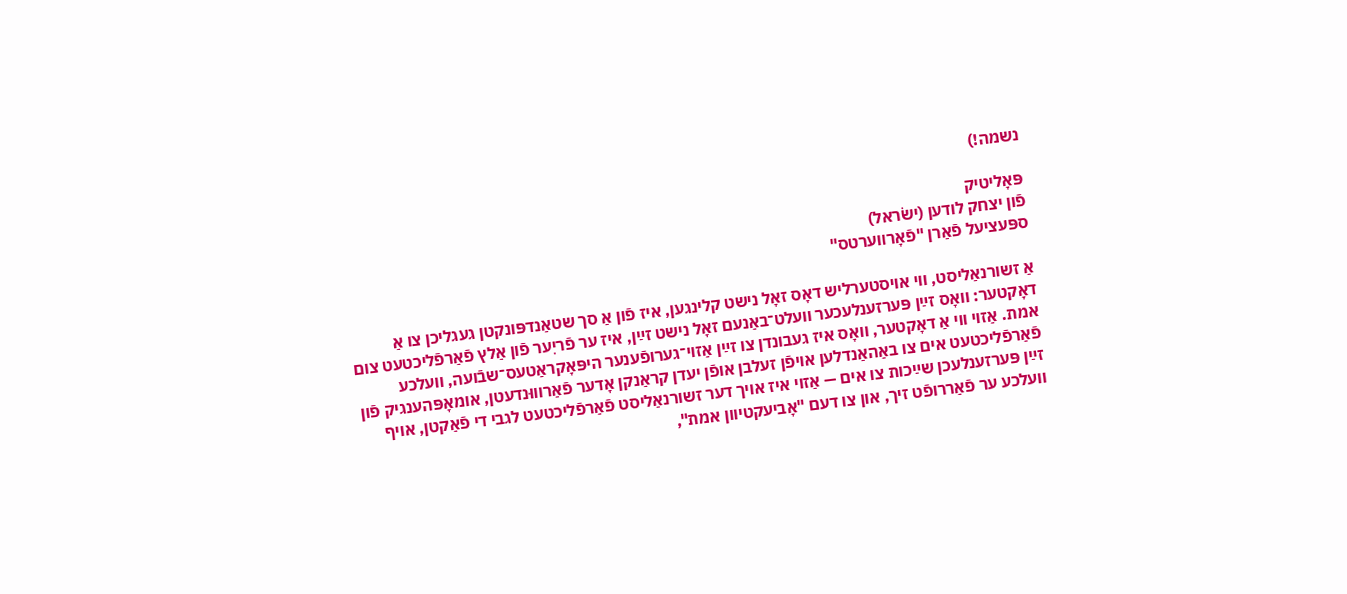נשמה!)

פּאָליטיק
פֿון יצחק לודען (ישׂראל)
ספּעציעל פֿאַרן "פֿאָרװערטס"

אַ זשורנאַליסט, ווי אויסטערליש דאָס זאָל נישט קלינגען, איז פֿון אַ סך שטאַנדפּונקטן געגליכן צו אַ דאָקטער: וואָס זײַן פּערזענלעכער וועלט־באַנעם זאָל נישט זײַן, איז ער פֿריִער פֿון אַלץ פֿאַרפֿליכטעט צום אמת. אַזוי ווי אַ דאָקטער, וואָס איז געבונדן צו זײַן אַזוי־גערופֿענער היפּאָקראַטעס־שבֿועה, וועלכע פֿאַרפֿליכטעט אים צו באַהאַנדלען אויפֿן זעלבן אופֿן יעדן קראַנקן אָדער פֿאַרוווּנדעטן, אומאָפּהענגיק פֿון זײַן פּערזענלעכן שײַכות צו אים — אַזוי איז אויך דער זשורנאַליסט פֿאַרפֿליכטעט לגבי די פֿאַקטן, אויף וועלכע ער פֿאַררופֿט זיך, און צו דעם "אָביעקטיוון אמת",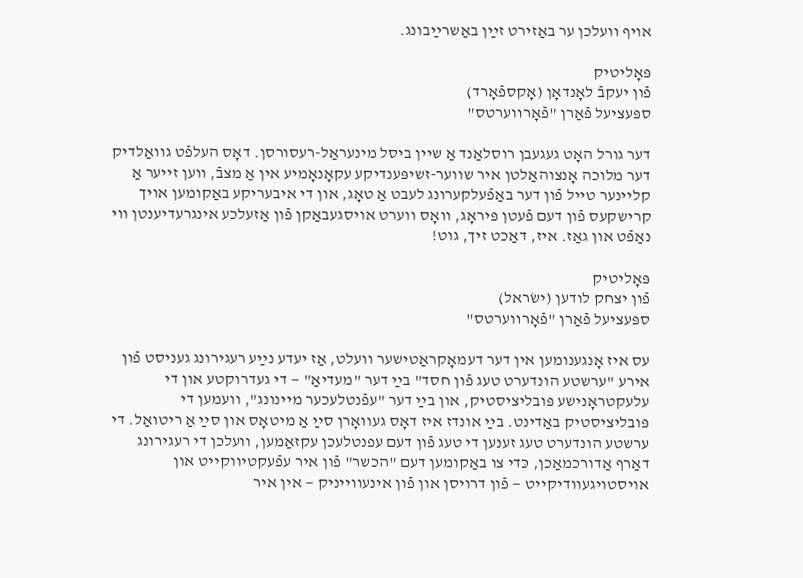אויף וועלכן ער באַזירט זײַן באַשרײַבונג.

פּאָליטיק
פֿון יעקבֿ לאָנדאָן (אָקספֿאָרד)
ספּעציעל פֿאַרן "פֿאָרװערטס"

דער גורל האָט געגעבן רוסלאַנד אַ שיין ביסל מינעראַל-רעסורסן. דאָס העלפֿט גוואַלדיק דער מלוכה אָנצוהאַלטן איר שווער-זשיפּענדיקע עקאָנאָמיע אין אַ מצבֿ, ווען זייער אַ קליינער טייל פֿון דער באַפֿעלקערונג לעבט אַ טאָג, און די איבעריקע באַקומען אויך קרישקעס פֿון דעם פֿעטן פּיראָג, וואָס ווערט אויסגעבאַקן פֿון אַזעלכע אינגרעדיענטן ווי נאַפֿט און גאַז. איז, דאַכט זיך, גוט!

פּאָליטיק
פֿון יצחק לודען (ישׂראל)
ספּעציעל פֿאַרן "פֿאָרװערטס"

עס איז אָנגענומען אין דער דעמאָקראַטישער וועלט, אַז יעדע נײַע רעגירונג געניסט פֿון אירע "ערשטע הונדערט טעג פֿון חסד" בײַ דער "מעדיאַ" — די געדרוקטע און די עלעקטראָנישע פּובליציסטיק, און בײַ דער "עפֿנטלעכער מיינונג", וועמען די פּובליציסטיק באַדינט. בײַ אונדז איז דאָס געוואָרן סײַ אַ מיטאָס און סײַ אַ ריטואַל. די ערשטע הונדערט טעג זענען די טעג פֿון דעם עפנטלעכן עקזאַמען, וועלכן די רעגירונג דאַרף אַדורכמאַכן, כּדי צו באַקומען דעם "הכשר" פֿון איר עפֿעקטיווקייט און אויסטויגעוודיקייט — פֿון דרויסן און פֿון אינעווייניק — אין איר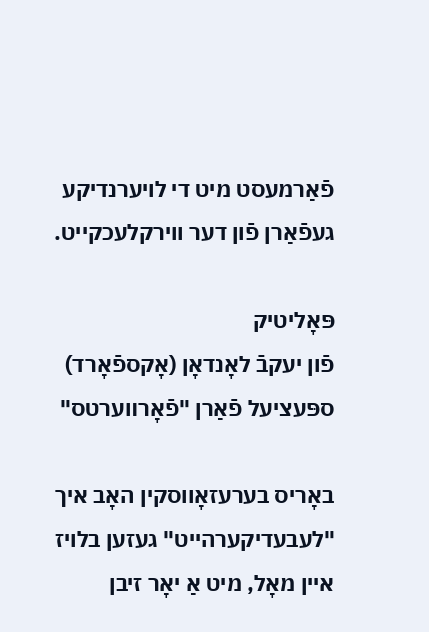פֿאַרמעסט מיט די לויערנדיקע געפֿאַרן פֿון דער ווירקלעכקייט.

פּאָליטיק
פֿון יעקבֿ לאָנדאָן (אָקספֿאָרד)
ספּעציעל פֿאַרן "פֿאָרװערטס"

באָריס בערעזאָווסקין האָב איך "לעבעדיקערהייט" געזען בלויז איין מאָל, מיט אַ יאָר זיבן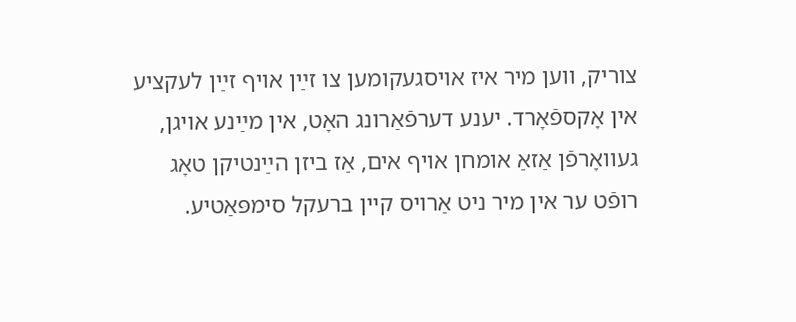צוריק, ווען מיר איז אויסגעקומען צו זײַן אויף זײַן לעקציע אין אָקספֿאָרד. יענע דערפֿאַרונג האָט, אין מײַנע אויגן, געוואָרפֿן אַזאַ אומחן אויף אים, אַז ביזן הײַנטיקן טאָג רופֿט ער אין מיר ניט אַרויס קיין ברעקל סימפּאַטיע.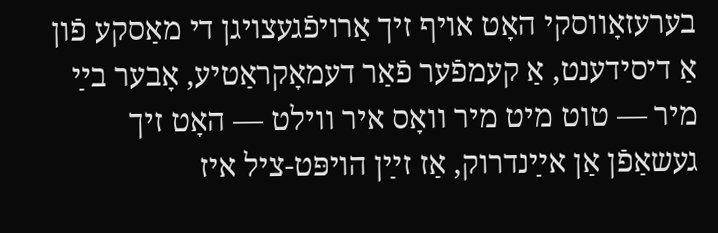בערעזאָווסקי האָט אויף זיך אַרויפֿגעצויגן די מאַסקע פֿון אַ דיסידענט, אַ קעמפֿער פֿאַר דעמאָקראַטיע, אָבער בײַ מיר — טוט מיט מיר וואָס איר ווילט — האָט זיך געשאַפֿן אַן אײַנדרוק, אַז זײַן הויפּט-ציל איז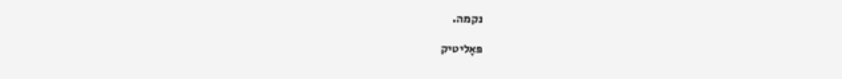נקמה.

פּאָליטיק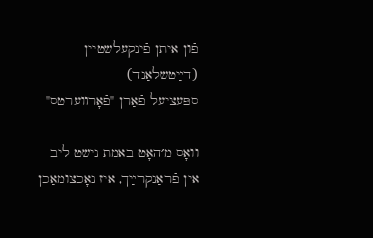פֿון איתן פֿינקעלשטיין (דײַטשלאַנד)
ספּעציעל פֿאַרן "פֿאָרװערטס"

וואָס מ׳האָט באמת נישט ליב אין פֿראַנקרײַך, איז נאָכצומאַכן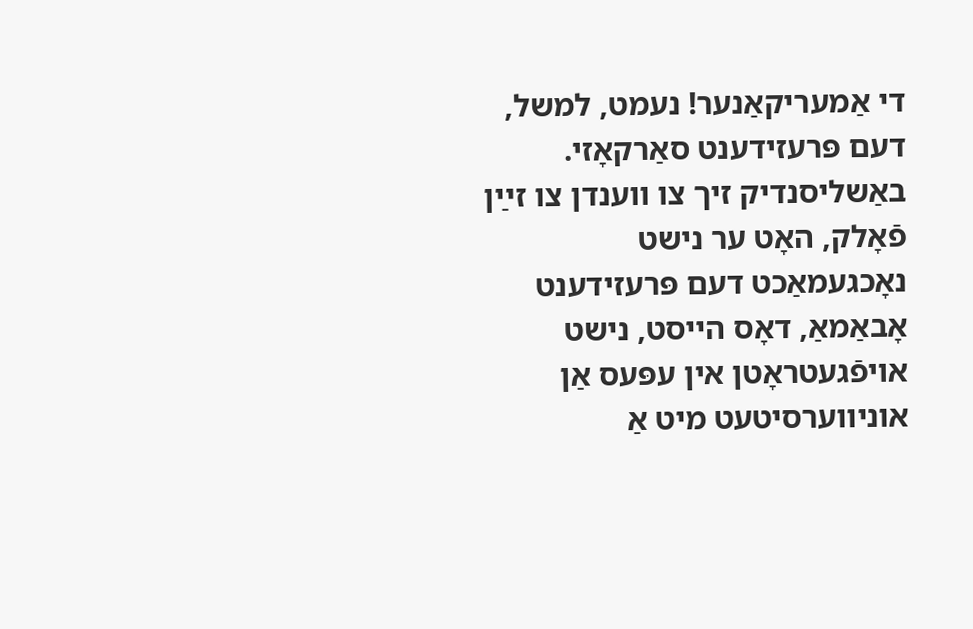די אַמעריקאַנער! נעמט, למשל, דעם פּרעזידענט סאַרקאָזי. באַשליסנדיק זיך צו ווענדן צו זײַן פֿאָלק, האָט ער נישט נאָכגעמאַכט דעם פּרעזידענט אָבאַמאַ, דאָס הייסט, נישט אויפֿגעטראָטן אין עפּעס אַן אוניווערסיטעט מיט אַ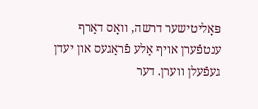פּאָליטישער דרשה, וואָס דאַרף ענטפֿערן אויף אַלע פֿראַגעס און יעדן געפֿעלן ווערן. דער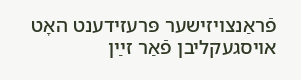פֿראַנצויזישער פּרעזידענט האָט אויסגעקליבן פֿאַר זײַן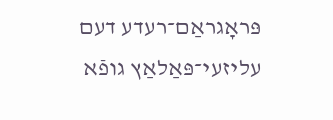פּראָגראַם־רעדע דעם עליזעי־פּאַלאַץ גופֿא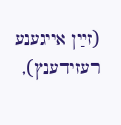(זײַן אייגענע רעזידענץ),